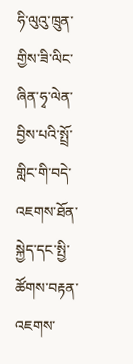ཧི་ལུའུ་ཁྲུན་གྱིས་ཟི་ལིང་ཞིན་ཧྭ་ལེན་བྱིས་པའི་སྤྲོ་གླིང་གི་བདེ་འཇགས་ཐོན་སྐྱེད་དང་སྤྱི་ཚོགས་བརྟན་འཇགས་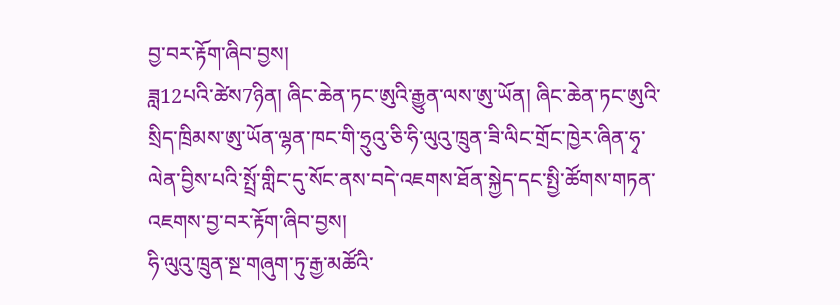བྱ་བར་རྟོག་ཞིབ་བྱས།
ཟླ12པའི་ཚེས7ཉིན། ཞིང་ཆེན་ཏང་ཨུའི་རྒྱུན་ལས་ཨུ་ཡོན། ཞིང་ཆེན་ཏང་ཨུའི་སྲིད་ཁྲིམས་ཨུ་ཡོན་ལྷན་ཁང་གི་ཧྲུའུ་ཅི་ཧི་ལུའུ་ཁྲུན་ཟི་ལིང་གྲོང་ཁྱེར་ཞིན་ཧྭ་ལེན་བྱིས་པའི་སྤྲོ་གླིང་དུ་སོང་ནས་བདེ་འཇགས་ཐོན་སྐྱེད་དང་སྤྱི་ཚོགས་གཏན་འཇགས་བྱ་བར་རྟོག་ཞིབ་བྱས།
ཧི་ལུའུ་ཁྲུན་སྔ་གཞུག་ཏུ་རྒྱ་མཚོའི་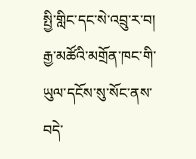སྤྱི་གླིང་དང་སེ་འབྲུ་ར་བ། རྒྱ་མཚོའི་མགྲོན་ཁང་གི་ཡུལ་དངོས་སུ་སོང་ནས་བདེ་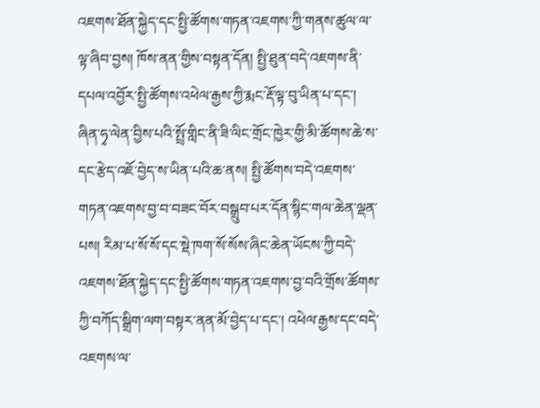འཇགས་ཐོན་སྐྱེད་དང་སྤྱི་ཚོགས་གཏན་འཇགས་ཀྱི་གནས་ཚུལ་ལ་ལྟ་ཞིབ་བྱས། ཁོས་ནན་གྱིས་བསྟན་དོན། སྤྱི་ཐུན་བདེ་འཇགས་ནི་དཔལ་འབྱོར་སྤྱི་ཚོགས་འཕེལ་རྒྱས་ཀྱི་རྨང་རྡོ་ལྟ་བུ་ཡིན་པ་དང་། ཞིན་ཧྭ་ལེན་བྱིས་པའི་སྤྲོ་གླིང་ནི་ཟི་ལིང་གྲོང་ཁྱེར་གྱི་མི་ཚོགས་ཆེ་ས་དང་རྩེད་འཇོ་བྱེད་ས་ཡིན་པའི་ཆ་ནས། སྤྱི་ཚོགས་བདེ་འཇགས་གཏན་འཇགས་བྱ་བ་བཟང་བོར་བསྒྲུབ་པར་དོན་སྙིང་གལ་ཆེན་ལྡན་པས། རིམ་པ་སོ་སོ་དང་སྡེ་ཁག་སོ་སོས་ཞིང་ཆེན་ཡོངས་ཀྱི་བདེ་འཇགས་ཐོན་སྐྱེད་དང་སྤྱི་ཚོགས་གཏན་འཇགས་བྱ་བའི་གྲོས་ཚོགས་ཀྱི་བཀོད་སྒྲིག་ལག་བསྟར་ནན་མོ་བྱེད་པ་དང་། འཕེལ་རྒྱས་དང་བདེ་འཇགས་ལ་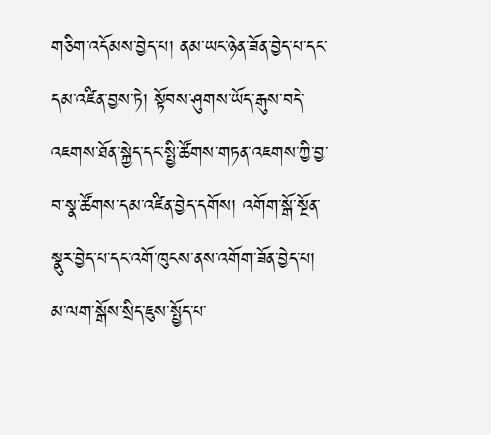གཅིག་འདོམས་བྱེད་པ། ནམ་ཡང་ཉེན་ཟོན་བྱེད་པ་དང་དམ་འཛིན་བྱས་ཏེ། སྟོབས་ཤུགས་ཡོད་རྒུས་བདེ་འཇགས་ཐོན་སྐྱེད་དང་སྤྱི་ཚོགས་གཏན་འཇགས་ཀྱི་བྱ་བ་སྣ་ཚོགས་དམ་འཛིན་བྱེད་དགོས། འགོག་སྒོ་སྔོན་སྣུར་བྱེད་པ་དང་འགོ་ཁུངས་ནས་འགོག་ཟོན་བྱེད་པ། མ་ལག་སྒོས་སྲིད་ཇུས་སྤྱོད་པ་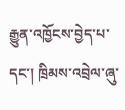རྒྱུན་འཁྱོངས་བྱེད་པ་དང་། ཁྲིམས་འབྲེལ་ཞུ་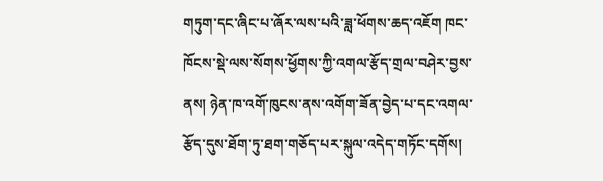གཏུག་དང་ཞིང་པ་ཞོར་ལས་པའི་ཟླ་ཕོགས་ཆད་འཇོག ཁང་ཁོངས་སྡེ་ལས་སོགས་ཕྱོགས་ཀྱི་འགལ་རྩོད་གྲལ་བཤེར་བྱས་ནས། ཉེན་ཁ་འགོ་ཁུངས་ནས་འགོག་ཟོན་བྱེད་པ་དང་འགལ་རྩོད་དུས་ཐོག་ཏུ་ཐག་གཅོད་པར་སྐུལ་འདེད་གཏོང་དགོས།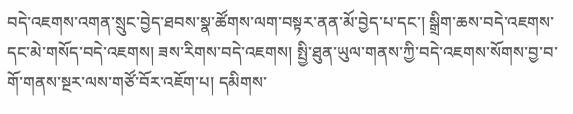བདེ་འཇགས་འགན་སྲུང་བྱེད་ཐབས་སྣ་ཚོགས་ལག་བསྟར་ནན་མོ་བྱེད་པ་དང་། སྒྲིག་ཆས་བདེ་འཇགས་དང་མེ་གསོད་བདེ་འཇགས། ཟས་རིགས་བདེ་འཇགས། སྤྱི་ཐུན་ཡུལ་གནས་ཀྱི་བདེ་འཇགས་སོགས་བྱ་བ་གོ་གནས་སྔར་ལས་གཙོ་བོར་འཇོག་པ། དམིགས་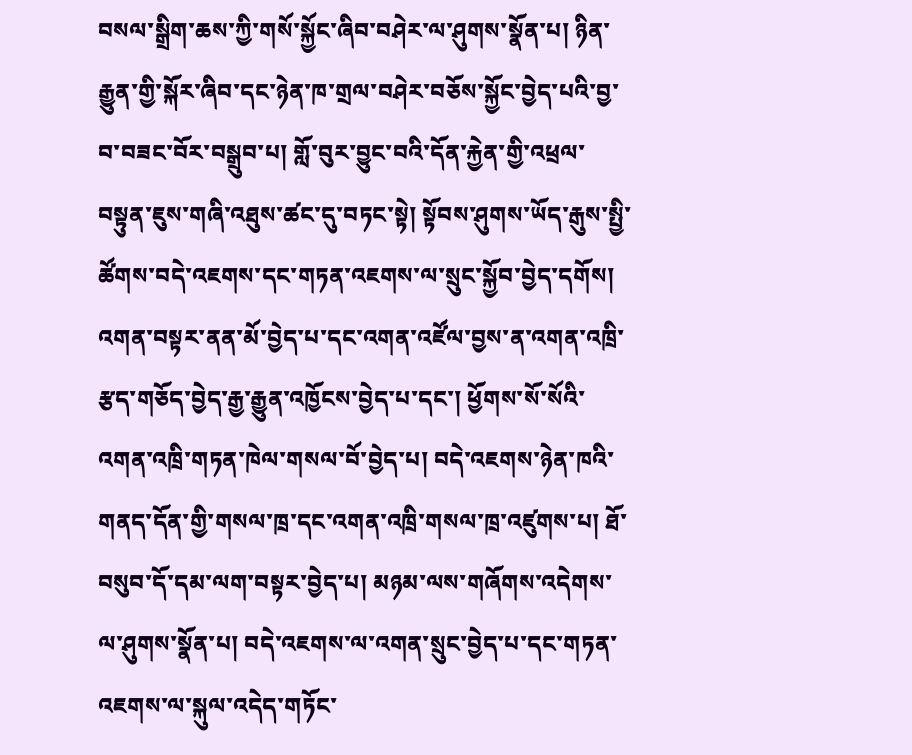བསལ་སྒྲིག་ཆས་ཀྱི་གསོ་སྐྱོང་ཞིབ་བཤེར་ལ་ཤུགས་སྣོན་པ། ཉིན་རྒྱུན་གྱི་སྐོར་ཞིབ་དང་ཉེན་ཁ་གྲལ་བཤེར་བཅོས་སྐྱོང་བྱེད་པའི་བྱ་བ་བཟང་བོར་བསྒྲུབ་པ། གློ་བུར་བྱུང་བའི་དོན་རྐྱེན་གྱི་འཕྲལ་བསྟུན་ཇུས་གཞི་འཐུས་ཚང་དུ་བཏང་སྟེ། སྟོབས་ཤུགས་ཡོད་རྒུས་སྤྱི་ཚོགས་བདེ་འཇགས་དང་གཏན་འཇགས་ལ་སྲུང་སྐྱོབ་བྱེད་དགོས། འགན་བསྟར་ནན་མོ་བྱེད་པ་དང་འགན་འཛོལ་བྱས་ན་འགན་འཁྲི་རྩད་གཅོད་བྱེད་རྒྱ་རྒྱུན་འཁྱོངས་བྱེད་པ་དང་། ཕྱོགས་སོ་སོའི་འགན་འཁྲི་གཏན་ཁེལ་གསལ་བོ་བྱེད་པ། བདེ་འཇགས་ཉེན་ཁའི་གནད་དོན་གྱི་གསལ་ཁྲ་དང་འགན་འཁྲི་གསལ་ཁྲ་འཛུགས་པ། ཐོ་བསུབ་དོ་དམ་ལག་བསྟར་བྱེད་པ། མཉམ་ལས་གཞོགས་འདེགས་ལ་ཤུགས་སྣོན་པ། བདེ་འཇགས་ལ་འགན་སྲུང་བྱེད་པ་དང་གཏན་འཇགས་ལ་སྐུལ་འདེད་གཏོང་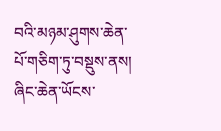བའི་མཉམ་ཤུགས་ཆེན་པོ་གཅིག་ཏུ་བསྡུས་ནས། ཞིང་ཆེན་ཡོངས་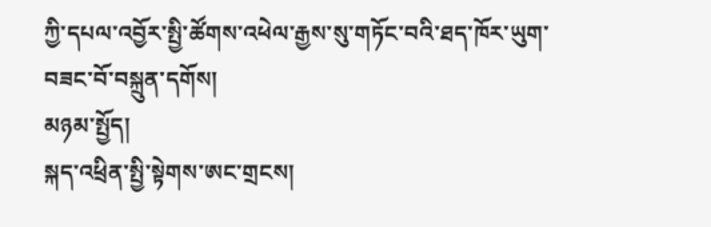ཀྱི་དཔལ་འབྱོར་སྤྱི་ཚོགས་འཕེལ་རྒྱས་སུ་གཏོང་བའི་ཐད་ཁོར་ཡུག་བཟང་བོ་བསྐྲུན་དགོས།
མཉམ་སྤྱོད།
སྐད་འཕྲིན་སྤྱི་སྟེགས་ཨང་གྲངས།